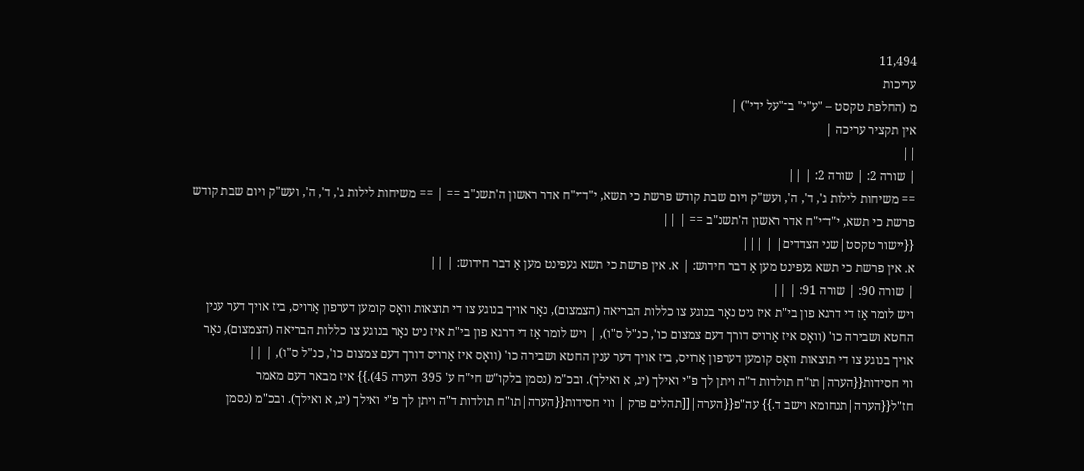11,494
עריכות
מ (החלפת טקסט – "ע"י" ב־"על ידי") |
אין תקציר עריכה |
||
| שורה 2: | שורה 2: | ||
== משיחות לילות ג', ד', ה', ועש"ק ויום שבת קודש פרשת כי תשא, י"ד־י"ח אדר ראשון ה'תשנ"ב == | == משיחות לילות ג', ד', ה', ועש"ק ויום שבת קודש פרשת כי תשא, י"ד־י"ח אדר ראשון ה'תשנ"ב == | ||
{{יישור טקסט|שני הצדדים| | |||
א. אין פרשת כי תשא געפינט מען אַ דבר חידוש: | א. אין פרשת כי תשא געפינט מען אַ דבר חידוש: | ||
| שורה 90: | שורה 91: | ||
ויש לומר אַז די דרגא פון בי"ת איז ניט נאָר בנוגע צו כללות הבריאה (הצמצום), נאָר אויך בנוגע צו די תוצאות וואָס קומען דערפון אַרויס, ביז אויך דער ענין החטא ושבירה כו' (וואָס איז אַרויס דורך דעם צמצום כו', כנ"ל ס"ו), | ויש לומר אַז די דרגא פון בי"ת איז ניט נאָר בנוגע צו כללות הבריאה (הצמצום), נאָר אויך בנוגע צו די תוצאות וואָס קומען דערפון אַרויס, ביז אויך דער ענין החטא ושבירה כו' (וואָס איז אַרויס דורך דעם צמצום כו', כנ"ל ס"ו), | ||
ווי חסידות{{הערה|תו"ח תולדות ד"ה ויתן לך פ"י ואילך (יג, א ואילך). ובכ"מ (נסמן בלקו"ש חי"ח ע' 395 הערה 45).}} איז מבאר דעם מאמר חז"ל{{הערה|תנחומא וישב ד.}} עה"פ{{הערה|[[תהלים פרק | ווי חסידות{{הערה|תו"ח תולדות ד"ה ויתן לך פ"י ואילך (יג, א ואילך). ובכ"מ (נסמן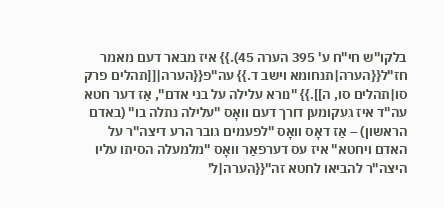בלקו"ש חי"ח ע' 395 הערה 45).}} איז מבאר דעם מאמר חז"ל{{הערה|תנחומא וישב ד.}} עה"פ{{הערה|[[תהלים פרק סו|תהלים סו, ה]].}} "נורא עלילה על בני אדם", אַז דער חטא עה"ד איז געקומען דורך דעם וואָס "עלילה נתלה בו" (באדם הראשון) – אַז דאָס וואָס "לפעמים גובר הרע דיצה"ר על האדם ויחטא" איז עס דערפאַר וואָס "מלמעלה הסיתו עליו היצה"ר להביאו לחטא זה"{{הערה|ל'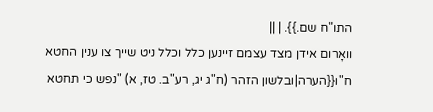התו"ח שם.}}. | ||
וואָרום אידן מצד עצמם זיינען כלל וכלל ניט שייך צו ענין החטא ח"ו{{הערה|ובלשון הזהר (ח"ג יג, רע"ב. טז, א) "נפש כי תחטא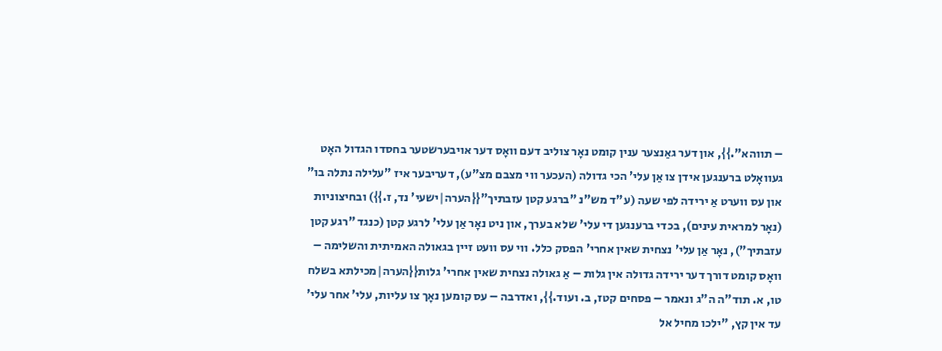– תווהא".}}, און דער גאַנצער ענין קומט נאָר צוליב דעם וואָס דער אויבערשטער בחסדו הגדול האָט געוואָלט ברענגען אידן צו אַן עלי' הכי גדולה (העכער ווי מצבם מצ"ע), דעריבער איז "עלילה נתלה בו" און עס ווערט אַ ירידה לפי שעה (ע"ד מש"נ "ברגע קטן עזבתיך"{{הערה|ישעי' נד, ז.}}) ובחיצוניות (נאָר למראית עינים), בכדי ברענגען די עלי' שלא בערך, און ניט נאָר אַן עלי' לרגע קטן (כנגד "רגע קטן עזבתיך"), נאָר אַן עלי' נצחית שאין אחרי' הפסק כלל. ווי עס וועט זיין בגאולה האמיתית והשלימה – וואָס קומט דורך דער ירידה גדולה אין גלות – אַ גאולה נצחית שאין אחרי' גלות{{הערה|מכילתא בשלח טו, א. תוד"ה ה"ג ונאמר – פסחים קטז, ב. ועוד.}}, ואדרבה – עס קומען נאָך צו עליות, עלי' אחר עלי' עד אין קץ, "ילכו מחיל אל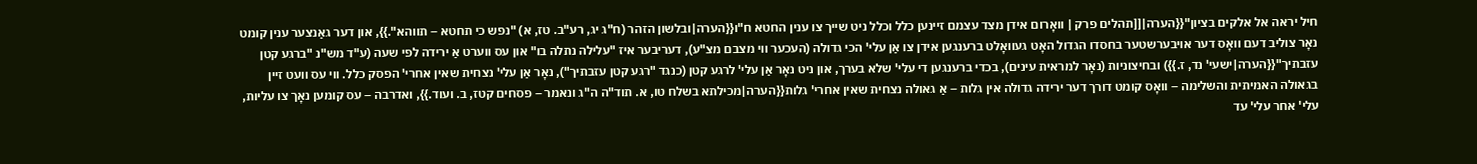חיל יראה אל אלקים בציון"{{הערה|[[תהלים פרק | וואָרום אידן מצד עצמם זיינען כלל וכלל ניט שייך צו ענין החטא ח"ו{{הערה|ובלשון הזהר (ח"ג יג, רע"ב. טז, א) "נפש כי תחטא – תווהא".}}, און דער גאַנצער ענין קומט נאָר צוליב דעם וואָס דער אויבערשטער בחסדו הגדול האָט געוואָלט ברענגען אידן צו אַן עלי' הכי גדולה (העכער ווי מצבם מצ"ע), דעריבער איז "עלילה נתלה בו" און עס ווערט אַ ירידה לפי שעה (ע"ד מש"נ "ברגע קטן עזבתיך"{{הערה|ישעי' נד, ז.}}) ובחיצוניות (נאָר למראית עינים), בכדי ברענגען די עלי' שלא בערך, און ניט נאָר אַן עלי' לרגע קטן (כנגד "רגע קטן עזבתיך"), נאָר אַן עלי' נצחית שאין אחרי' הפסק כלל. ווי עס וועט זיין בגאולה האמיתית והשלימה – וואָס קומט דורך דער ירידה גדולה אין גלות – אַ גאולה נצחית שאין אחרי' גלות{{הערה|מכילתא בשלח טו, א. תוד"ה ה"ג ונאמר – פסחים קטז, ב. ועוד.}}, ואדרבה – עס קומען נאָך צו עליות, עלי' אחר עלי' עד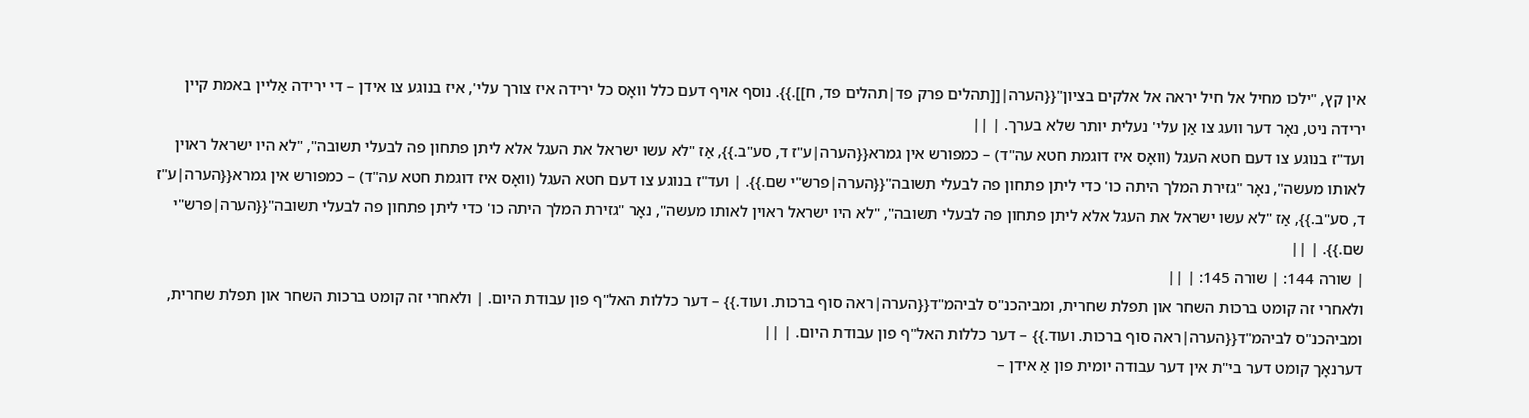אין קץ, "ילכו מחיל אל חיל יראה אל אלקים בציון"{{הערה|[[תהלים פרק פד|תהלים פד, ח]].}}. נוסף אויף דעם כלל וואָס כל ירידה איז צורך עלי', איז בנוגע צו אידן – די ירידה אַליין באמת קיין ירידה ניט, נאָר דער וועג צו אַן עלי' נעלית יותר שלא בערך. | ||
ועד"ז בנוגע צו דעם חטא העגל (וואָס איז דוגמת חטא עה"ד) – כמפורש אין גמרא{{הערה|ע"ז ד, סע"ב.}}, אַז "לא עשו ישראל את העגל אלא ליתן פתחון פה לבעלי תשובה", "לא היו ישראל ראוין לאותו מעשה", נאָר "גזירת המלך היתה כו' כדי ליתן פתחון פה לבעלי תשובה"{{הערה|פרש"י שם.}}. | ועד"ז בנוגע צו דעם חטא העגל (וואָס איז דוגמת חטא עה"ד) – כמפורש אין גמרא{{הערה|ע"ז ד, סע"ב.}}, אַז "לא עשו ישראל את העגל אלא ליתן פתחון פה לבעלי תשובה", "לא היו ישראל ראוין לאותו מעשה", נאָר "גזירת המלך היתה כו' כדי ליתן פתחון פה לבעלי תשובה"{{הערה|פרש"י שם.}}. | ||
| שורה 144: | שורה 145: | ||
ולאחרי זה קומט ברכות השחר און תפלת שחרית, ומביהכנ"ס לביהמ"ד{{הערה|ראה סוף ברכות. ועוד.}} – דער כללות האל"ף פון עבודת היום. | ולאחרי זה קומט ברכות השחר און תפלת שחרית, ומביהכנ"ס לביהמ"ד{{הערה|ראה סוף ברכות. ועוד.}} – דער כללות האל"ף פון עבודת היום. | ||
דערנאָך קומט דער בי"ת אין דער עבודה יומית פון אַ אידן –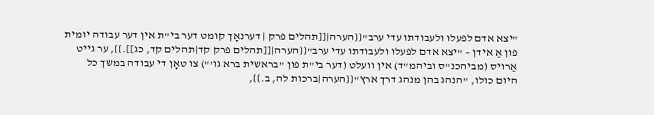"יצא אדם לפעלו ולעבודתו עדי ערב"{{הערה|[[תהלים פרק | דערנאָך קומט דער בי"ת אין דער עבודה יומית פון אַ אידן – "יצא אדם לפעלו ולעבודתו עדי ערב"{{הערה|[[תהלים פרק קד|תהלים קד, כג]].}}, ער גייט אַרויס (מביהכנ"ס וביהמ"ד) אין וועלט (דער בי"ת פון "בראשית ברא גו'") צו טאָן די עבודה במשך כל היום כולו, "הנהג בהן מנהג דרך ארץ"{{הערה|ברכות לה, ב.}},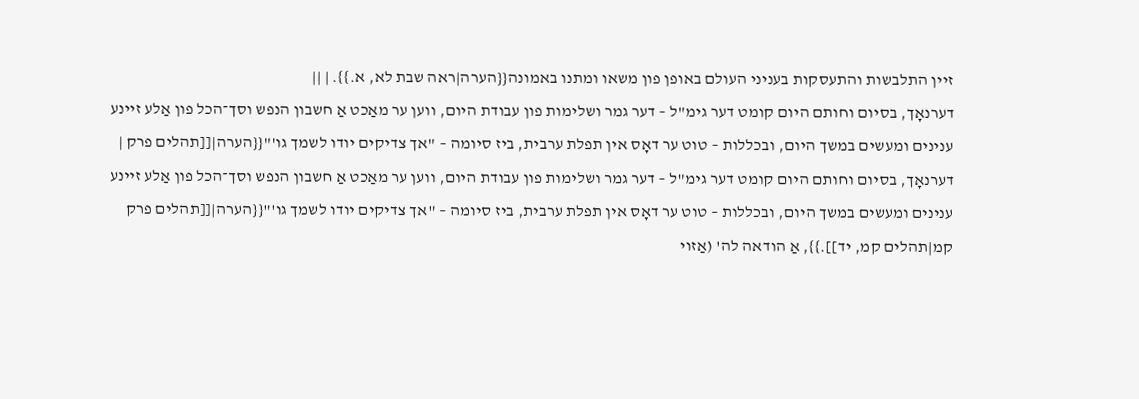זיין התלבשות והתעסקות בעניני העולם באופן פון משאו ומתנו באמונה{{הערה|ראה שבת לא, א.}}. | ||
דערנאָך, בסיום וחותם היום קומט דער גימ"ל – דער גמר ושלימות פון עבודת היום, ווען ער מאַכט אַ חשבון הנפש וסך־הכל פון אַלע זיינע ענינים ומעשים במשך היום, ובכללות – טוט ער דאָס אין תפלת ערבית, ביז סיומה – "אך צדיקים יודו לשמך גו'"{{הערה|[[תהלים פרק | דערנאָך, בסיום וחותם היום קומט דער גימ"ל – דער גמר ושלימות פון עבודת היום, ווען ער מאַכט אַ חשבון הנפש וסך־הכל פון אַלע זיינע ענינים ומעשים במשך היום, ובכללות – טוט ער דאָס אין תפלת ערבית, ביז סיומה – "אך צדיקים יודו לשמך גו'"{{הערה|[[תהלים פרק קמ|תהלים קמ, יד]].}}, אַ הודאה לה' (אַזוי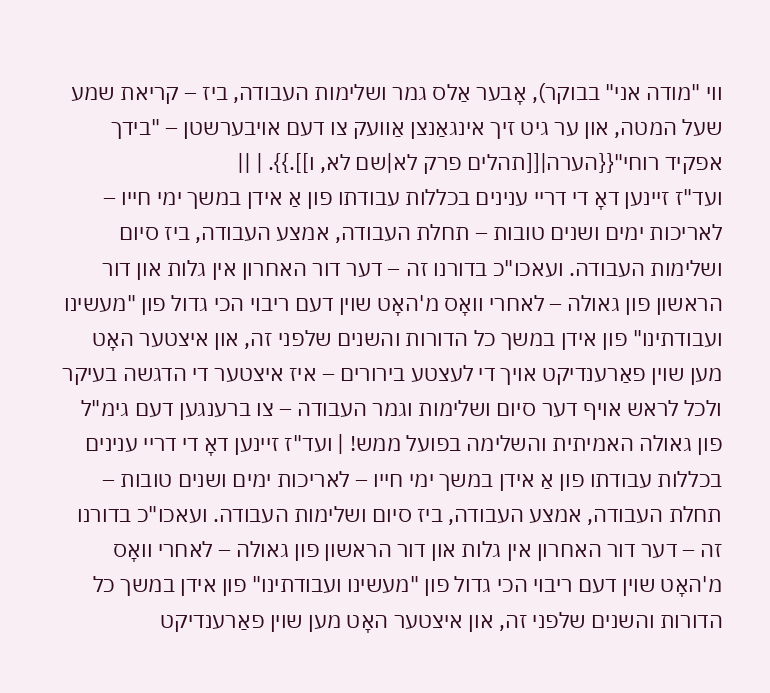ווי "מודה אני" בבוקר), אָבער אַלס גמר ושלימות העבודה, ביז – קריאת שמע שעל המטה, און ער גיט זיך אינגאַנצן אַוועק צו דעם אויבערשטן – "בידך אפקיד רוחי"{{הערה|[[תהלים פרק לא|שם לא, ו]].}}. | ||
ועד"ז זיינען דאָ די דריי ענינים בכללות עבודתו פון אַ אידן במשך ימי חייו – לאריכות ימים ושנים טובות – תחלת העבודה, אמצע העבודה, ביז סיום ושלימות העבודה. ועאכו"כ בדורנו זה – דער דור האחרון אין גלות און דור הראשון פון גאולה – לאחרי וואָס מ'האָט שוין דעם ריבוי הכי גדול פון "מעשינו ועבודתינו" פון אידן במשך כל הדורות והשנים שלפני זה, און איצטער האָט מען שוין פאַרענדיקט אויך די לעצטע בירורים – איז איצטער די הדגשה בעיקר ולכל לראש אויף דער סיום ושלימות וגמר העבודה – צו ברענגען דעם גימ"ל פון גאולה האמיתית והשלימה בפועל ממש! | ועד"ז זיינען דאָ די דריי ענינים בכללות עבודתו פון אַ אידן במשך ימי חייו – לאריכות ימים ושנים טובות – תחלת העבודה, אמצע העבודה, ביז סיום ושלימות העבודה. ועאכו"כ בדורנו זה – דער דור האחרון אין גלות און דור הראשון פון גאולה – לאחרי וואָס מ'האָט שוין דעם ריבוי הכי גדול פון "מעשינו ועבודתינו" פון אידן במשך כל הדורות והשנים שלפני זה, און איצטער האָט מען שוין פאַרענדיקט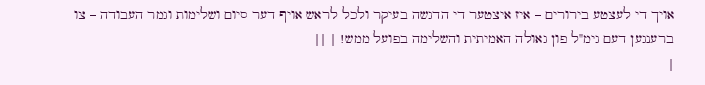אויך די לעצטע בירורים – איז איצטער די הדגשה בעיקר ולכל לראש אויף דער סיום ושלימות וגמר העבודה – צו ברענגען דעם גימ"ל פון גאולה האמיתית והשלימה בפועל ממש! | ||
|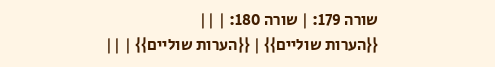שורה 179: | שורה 180: | ||
{{הערות שוליים}} | {{הערות שוליים}} | ||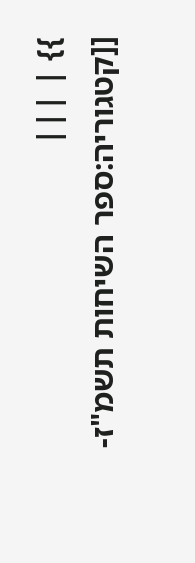}} | |||
[[קטגוריה:ספר השיחות תשמ"ז-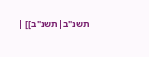תשנ"ב|תשנ"ב]] |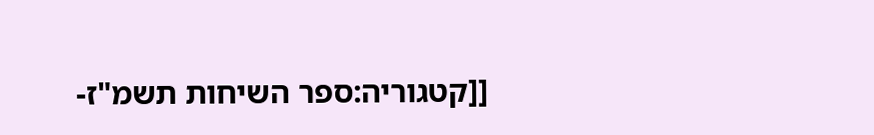[[קטגוריה:ספר השיחות תשמ"ז-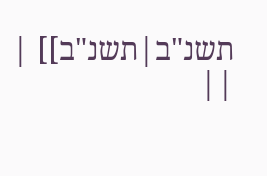תשנ"ב|תשנ"ב]] | ||